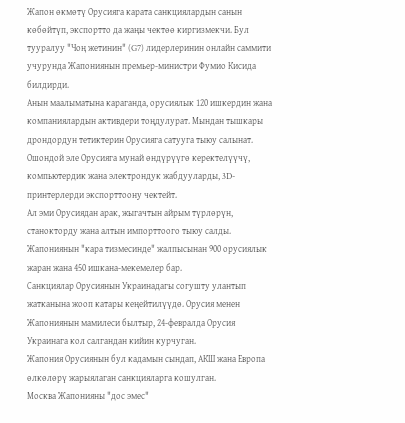Жапон өкмөтү Орусияга карата санкциялардын санын көбөйтүп, экспортто да жаңы чектөө киргизмекчи. Бул тууралуу "Чоң жетинин" (G7) лидерлеринин онлайн саммити учурунда Жапониянын премьер-министри Фумио Кисида билдирди.
Анын маалыматына караганда, орусиялык 120 ишкердин жана компаниялардын активдери тоңдулурат. Мындан тышкары дрондордун тетиктерин Орусияга сатууга тыюу салынат. Ошондой эле Орусияга мунай өндүрүүгө керектелүүчү, компьютердик жана электрондук жабдууларды, 3D-принтерлерди экспорттоону чектейт.
Ал эми Орусиядан арак, жыгачтын айрым түрлөрүн, станокторду жана алтын импорттоого тыюу салды.
Жапониянын "кара тизмесинде" жалпысынан 900 орусиялык жаран жана 450 ишкана-мекемелер бар.
Санкциялар Орусиянын Украинадагы согушту улантып жатканына жооп катары кеңейтилүүдө. Орусия менен Жапониянын мамилеси былтыр, 24-февралда Орусия Украинага кол салгандан кийин курчуган.
Жапония Орусиянын бул кадамын сындап, АКШ жана Европа өлкөлөрү жарыялаган санкцияларга кошулган.
Москва Жапонияны "дос эмес"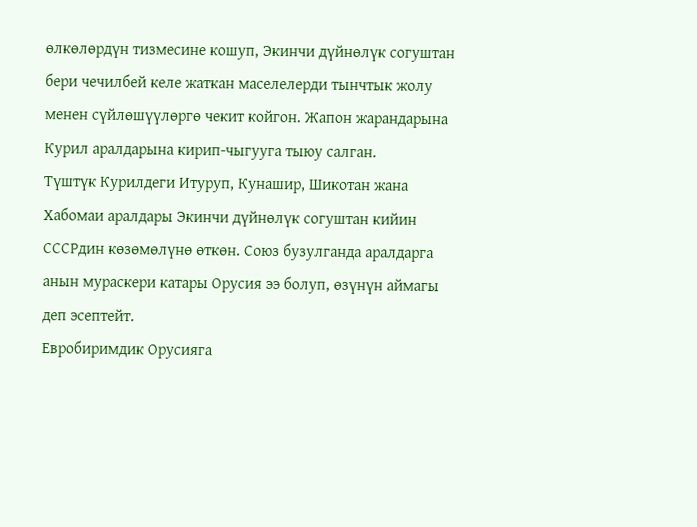өлкөлөрдүн тизмесине кошуп, Экинчи дүйнөлүк согуштан бери чечилбей келе жаткан маселелерди тынчтык жолу менен сүйлөшүүлөргө чекит койгон. Жапон жарандарына Курил аралдарына кирип-чыгууга тыюу салган.
Түштүк Курилдеги Итуруп, Кунашир, Шикотан жана Хабомаи аралдары Экинчи дүйнөлүк согуштан кийин СССРдин көзөмөлүнө өткөн. Союз бузулганда аралдарга анын мураскери катары Орусия ээ болуп, өзүнүн аймагы деп эсептейт.
Евробиримдик Орусияга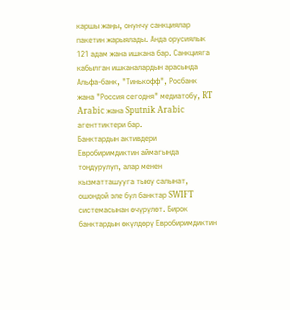каршы жаңы, онунчу санкциялар пакетин жарыялады. Анда орусиялык 121 адам жана ишкана бар. Санкцияга кабылган ишканалардын арасында Альфа-банк, "Тинькофф", Росбанк жана "Россия сегодня" медиатобу, RT Arabic жана Sputnik Arabic агенттиктери бар.
Банктардын активдери Евробиримдиктин аймагында тоңдурулуп, алар менен кызматташууга тыюу салынат, ошондой эле бул банктар SWIFT системасынан өчүрүлөт. Бирок банктардын өкүлдөрү Евробиримдиктин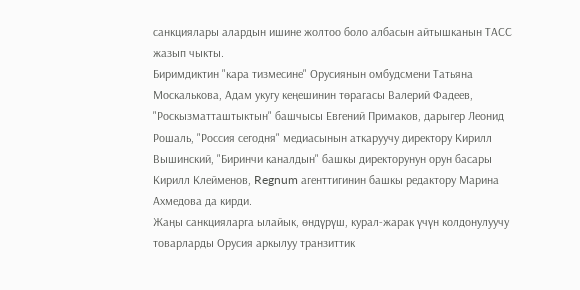санкциялары алардын ишине жолтоо боло албасын айтышканын ТАСС жазып чыкты.
Биримдиктин "кара тизмесине" Орусиянын омбудсмени Татьяна Москалькова, Адам укугу кеңешинин төрагасы Валерий Фадеев, "Роскызматташтыктын" башчысы Евгений Примаков, дарыгер Леонид Рошаль, "Россия сегодня" медиасынын аткаруучу директору Кирилл Вышинский, "Биринчи каналдын" башкы директорунун орун басары Кирилл Клейменов, Regnum агенттигинин башкы редактору Марина Ахмедова да кирди.
Жаңы санкцияларга ылайык, өндүрүш, курал-жарак үчүн колдонулуучу товарларды Орусия аркылуу транзиттик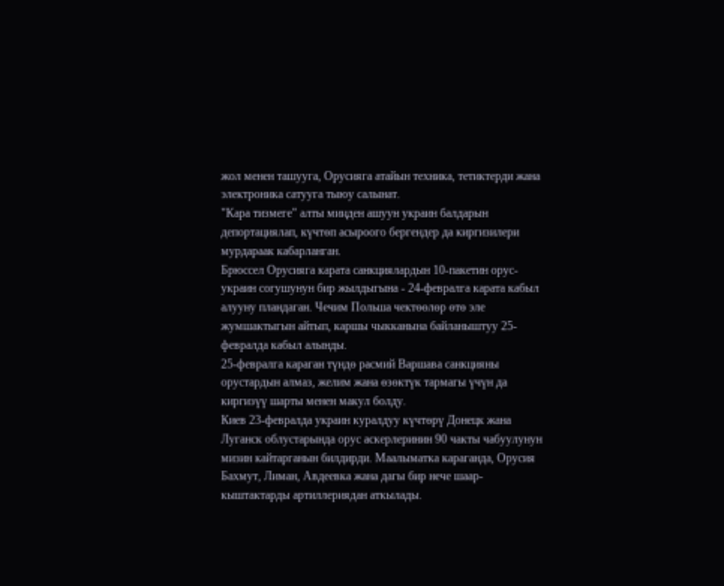жол менен ташууга, Орусияга атайын техника, тетиктерди жана электроника сатууга тыюу салынат.
"Кара тизмеге" алты миңден ашуун украин балдарын депортациялап, күчтөп асыроого бергендер да киргизилери мурдараак кабарланган.
Брюссел Орусияга карата санкциялардын 10-пакетин орус-украин согушунун бир жылдыгына - 24-февралга карата кабыл алууну пландаган. Чечим Польша чектөөлөр өтө эле жумшактыгын айтып, каршы чыкканына байланыштуу 25-февралда кабыл алынды.
25-февралга караган түндө расмий Варшава санкцияны орустардын алмаз, желим жана өзөктүк тармагы үчүн да киргизүү шарты менен макул болду.
Киев 23-февралда украин куралдуу күчтөрү Донецк жана Луганск облустарында орус аскерлеринин 90 чакты чабуулунун мизин кайтарганын билдирди. Маалыматка караганда, Орусия Бахмут, Лиман, Авдеевка жана дагы бир нече шаар-кыштактарды артиллериядан аткылады.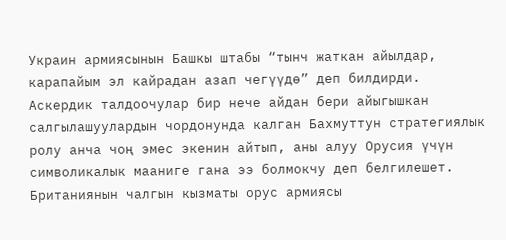Украин армиясынын Башкы штабы “тынч жаткан айылдар, карапайым эл кайрадан азап чегүүдө” деп билдирди.
Аскердик талдоочулар бир нече айдан бери айыгышкан салгылашуулардын чордонунда калган Бахмуттун стратегиялык ролу анча чоң эмес экенин айтып, аны алуу Орусия үчүн символикалык мааниге гана ээ болмокчу деп белгилешет.
Британиянын чалгын кызматы орус армиясы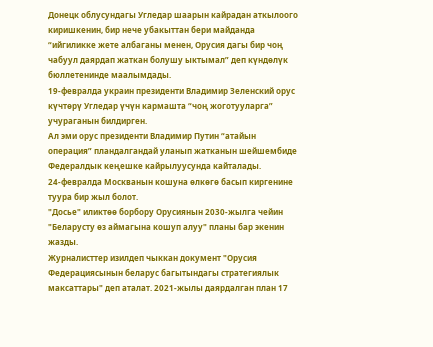Донецк облусундагы Угледар шаарын кайрадан аткылоого киришкенин, бир нече убакыттан бери майданда “ийгиликке жете албаганы менен, Орусия дагы бир чоң чабуул даярдап жаткан болушу ыктымал” деп күндөлүк бюллетенинде маалымдады.
19-февралда украин президенти Владимир Зеленский орус күчтөрү Угледар үчүн кармашта “чоң жоготууларга” учураганын билдирген.
Ал эми орус президенти Владимир Путин “атайын операция” пландалгандай уланып жатканын шейшембиде Федералдык кеңешке кайрылуусунда кайталады.
24-февралда Москванын кошуна өлкөгө басып киргенине туура бир жыл болот.
"Досье" иликтөө борбору Орусиянын 2030-жылга чейин "Беларусту өз аймагына кошуп алуу" планы бар экенин жазды.
Журналисттер изилдеп чыккан документ "Орусия Федерациясынын беларус багытындагы стратегиялык максаттары" деп аталат. 2021-жылы даярдалган план 17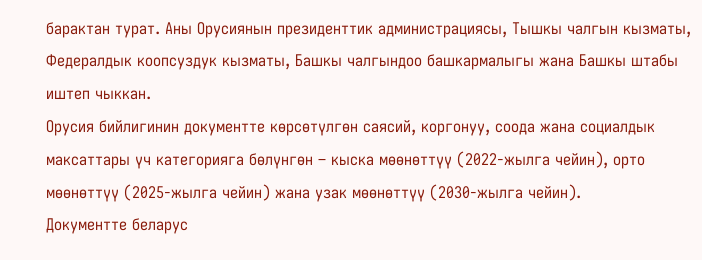барактан турат. Аны Орусиянын президенттик администрациясы, Тышкы чалгын кызматы, Федералдык коопсуздук кызматы, Башкы чалгындоо башкармалыгы жана Башкы штабы иштеп чыккан.
Орусия бийлигинин документте көрсөтүлгөн саясий, коргонуу, соода жана социалдык максаттары үч категорияга бөлүнгөн – кыска мөөнөттүү (2022-жылга чейин), орто мөөнөттүү (2025-жылга чейин) жана узак мөөнөттүү (2030-жылга чейин).
Документте беларус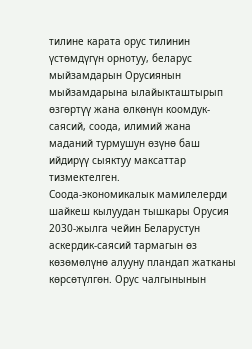тилине карата орус тилинин үстөмдүгүн орнотуу, беларус мыйзамдарын Орусиянын мыйзамдарына ылайыкташтырып өзгөртүү жана өлкөнүн коомдук-саясий, соода, илимий жана маданий турмушун өзүнө баш ийдирүү сыяктуу максаттар тизмектелген.
Соода-экономикалык мамилелерди шайкеш кылуудан тышкары Орусия 2030-жылга чейин Беларустун аскердик-саясий тармагын өз көзөмөлүнө алууну пландап жатканы көрсөтүлгөн. Орус чалгынынын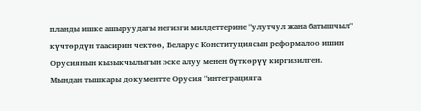планды ишке ашыруудагы негизги милдеттерине "улутчул жана батышчыл" күчтөрдүн таасирин чектөө, Беларус Конституциясын реформалоо ишин Орусиянын кызыкчылыгын эске алуу менен бүткөрүү киргизилген.
Мындан тышкары документте Орусия "интеграцияга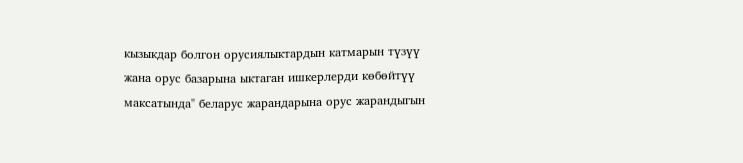кызыкдар болгон орусиялыктардын катмарын түзүү жана орус базарына ыктаган ишкерлерди көбөйтүү максатында" беларус жарандарына орус жарандыгын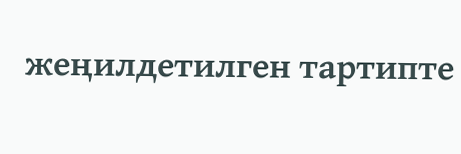жеңилдетилген тартипте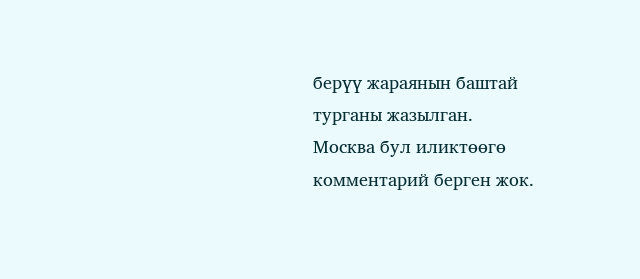берүү жараянын баштай турганы жазылган.
Москва бул иликтөөгө комментарий берген жок.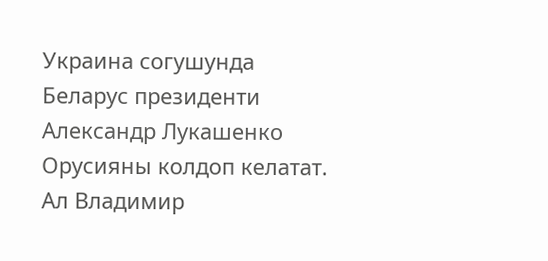Украина согушунда Беларус президенти Александр Лукашенко Орусияны колдоп келатат. Ал Владимир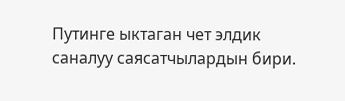Путинге ыктаган чет элдик саналуу саясатчылардын бири.